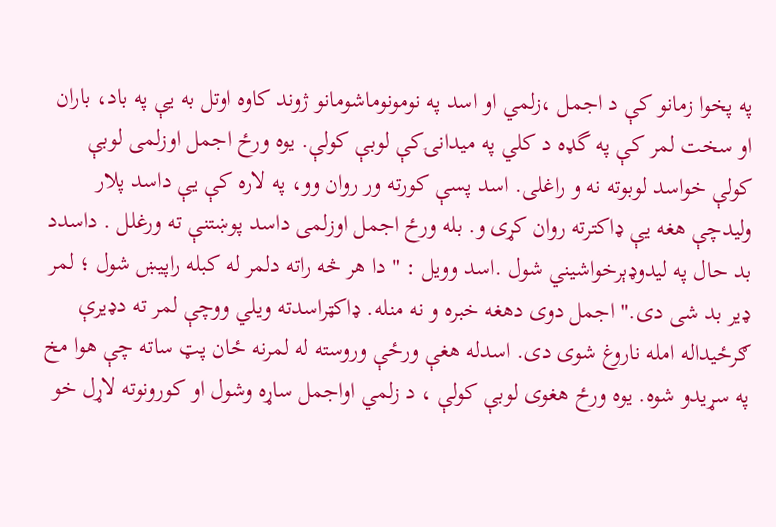په پخوا زمانو کې د اجمل ،زلمي او اسد په نومونوماشومانو ژوند کاوه اوتل به يې په باد، باران او سخت لمر کې په گډه د کلي په ميدانۍکې لوبې کولې. يوه ورځ اجمل اوزلمی لوبې کولې خواسد لوبوته نه و راغلى. اسد پسې کورته ور روان وو، په لاره کې يې داسد پلار وليدچې هغه يې ډاکترته روان کړى و. بله ورځ اجمل اوزلمی داسد پوښتنې ته ورغلل . داسدد بد حال په ليدوډېرخواشيني شول .اسد وويل : " دا هر څه راته دلمر له کبله راپيښ شول ؛ لمر ډير بد شی دی." اجمل دوی دهغه خبره و نه منله. ډاکټراسدته ويلي ووچې لمر ته دډيرې ګرځيداله امله ناروغ شوى دی. اسدله هغې ورځې وروسته له لمرنه ځان پټ ساته چې هوا مخ په سړيدو شوه. يوه ورځ هغوی لوبې کولې ، د زلمي اواجمل ساړه وشول او کورونوته لاړل خو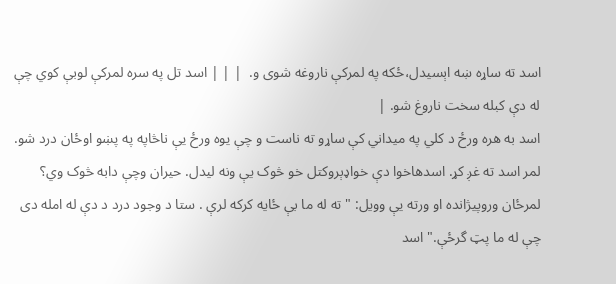اسد ته ساړه ښه اېسيدل،ځکه په لمرکې ناروغه شوى و.  | | | اسد تل په سره لمرکې لوبې کوي چې له دې کبله سخت ناروغ شو. |
اسد به هره ورځ د کلي په ميداني کې ساړو ته ناست و چې يوه ورځ يې ناڅاپه په پښو اوځان درد شو. لمر اسد ته غږ کړ. اسدهاخوا دې خواډېروکتل خو څوک يې ونه ليدل. حيران وچې دابه څوک وي؟ لمرځان وروپيژانده او ورته يې وويل: " ته له ما بې ځايه کرکه لرې . ستا د وجود درد د دې له امله دى چې له ما پټ گرځې." اسد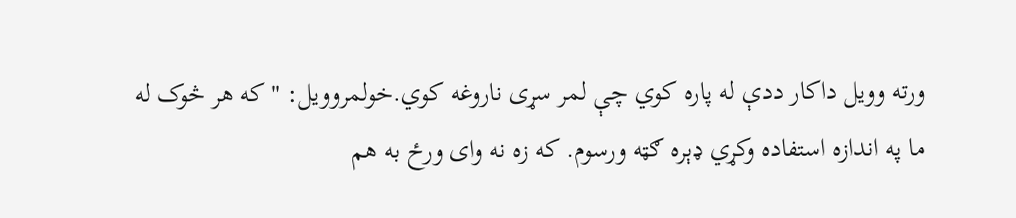ورته وويل داکار ددې له پاره کوي چې لمر سړى ناروغه کوي.خولمروويل: "که هر څوک له ما په اندازه استفاده وکړي ډېره ګټه ورسوم. که زه نه واى ورځ به هم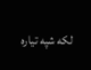لکه شپه تياره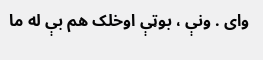واى . ونې ، بوټې اوخلک هم بې له ما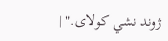ژوند نشي کولاى." |